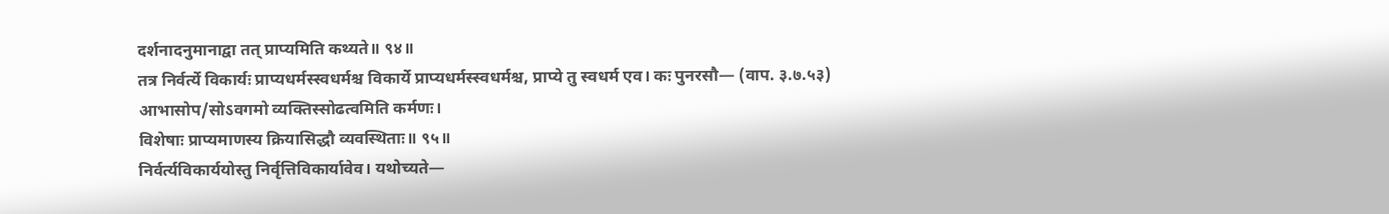दर्शनादनुमानाद्वा तत् प्राप्यमिति कथ्यते॥ ९४॥
तत्र निर्वर्त्ये विकार्यः प्राप्यधर्मस्स्वधर्मश्च विकार्ये प्राप्यधर्मस्स्वधर्मश्च, प्राप्ये तु स्वधर्म एव। कः पुनरसौ— (वाप. ३.७.५३)
आभासोप/सोऽवगमो व्यक्तिस्सोढत्वमिति कर्मणः।
विशेषाः प्राप्यमाणस्य क्रियासिद्धौ व्यवस्थिताः॥ ९५॥
निर्वर्त्यविकार्ययोस्तु निर्वृत्तिविकार्यावेव। यथोच्यते—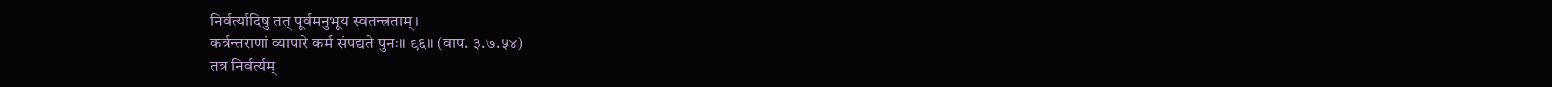निर्वर्त्यादिषु तत् पूर्वमनुभूय स्वतन्त्रताम्।
कर्त्रन्तराणां व्यापारे कर्म संपद्यते पुनः॥ ९६॥ (वाप. ३.७.५४)
तत्र निर्वर्त्यम्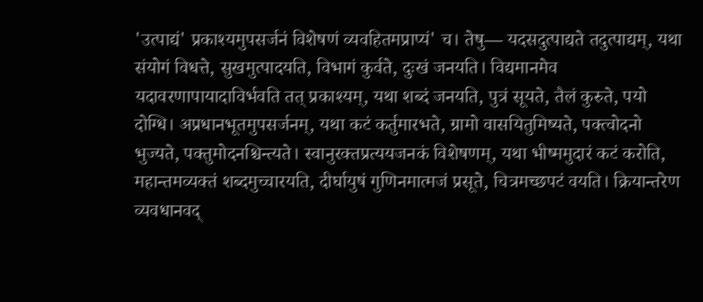'उत्पाद्यं' प्रकाश्यमुपसर्जनं विशेषणं व्यवहितमप्राप्यं' च। तेषु— यदसदुत्पाद्यते तदुत्पाद्यम्, यथा संयोगं विधत्ते, सुखमुत्पादयति, विभागं कुर्वते, दुःखं जनयति। विद्यमानमेव यदावरणापायादाविर्भवति तत् प्रकाश्यम्, यथा शब्दं जनयति, पुत्रं सूयते, तैलं कुरुते, पयो दोग्धि। अप्रधानभूतमुपसर्जनम्, यथा कटं कर्तुमारभते, ग्रामो वासयितुमिष्यते, पक्त्वोदनो भुज्यते, पक्तुमोदनश्चिन्त्यते। स्वानुरक्तप्रत्ययजनकं विशेषणम्, यथा भीष्ममुदारं कटं करोति, महान्तमव्यक्तं शब्दमुच्चारयति, दीर्घायुषं गुणिनमात्मजं प्रसूते, चित्रमच्छपटं वयति। क्रियान्तरेण व्यवधानवद्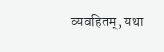व्यवहितम्, यथा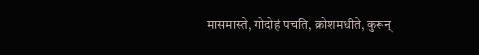मासमास्ते, गोदोहं पचति, क्रोशमधीते, कुरून्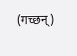(गच्छन्)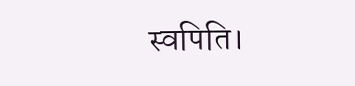स्वपिति।